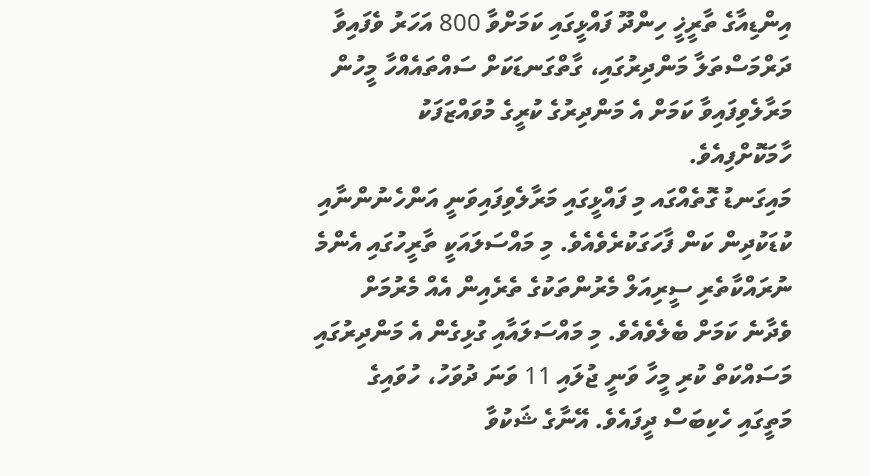އިންޑިއާގެ ތާރީޚީ ހިންދޫ ފައްޅީގައި ކަމަށްވާ 800 އަހަރު ވެފައިވާ ދަރްމަސްތަލާ މަންދިރުގައި، ގާތްގަނޑަކަށް ސައްތައެއްހާ މީހުން މަރާލެވިފައިވާ ކަމަށް އެ މަންދިރުގެ ކުރީގެ މުވައްޒަފަކު ހާމަކޮށްފިއެވެ.
މައިގަނޑު ގޮތެއްގައ މި ފައްޅީގައި މަރާލެވިފައިވަނީ އަންހެނުންނާއި ކުޑަކުދިން ކަން ފާހަގަކުރެވެއެވެ. މި މައްސަލައަކީ ތާރީހުގައި އެންމެ ނުރައްކާތެރި ސީރިއަލް މެރުންތަކުގެ ތެރެއިން އެއް މެރުމަށް ވެދާނެ ކަމަށް ބެލެވެއެވެ. މި މައްސަލައާއި ގުޅިގެން އެ މަންދިރުގައި މަސައްކަތް ކުރި މީހާ ވަނީ ޖުލައި 11 ވަނަ ދުވަހު، ހުވައިގެ މަތީގައި ހެކިބަސް ދީފައެވެ. އޭނާގެ ޝަކުވާ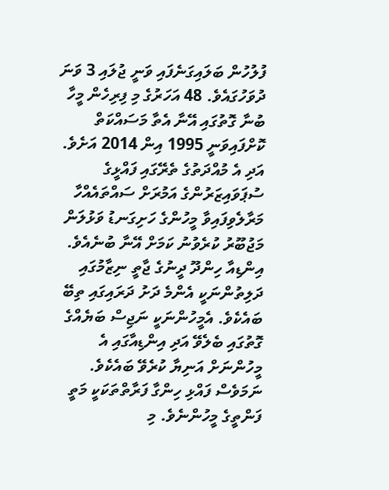ފުލުހުން ބަލައިގަނެފައި ވަނީ ޖުލައި 3 ވަނަ ދުވަހުގައެވެ. 48 އަހަރުގެ މި ފިރިހެން މީހާ ބުނާ ގޮތުގައި އޭނާ އެތާ މަސައްކަތް ކޮށްފައިވަނީ 1995 އިން 2014 އަށެވެ. އަދި އެ މުއްދަތުގެ ތެރޭގައި ފައްޅީގެ ސުޕަވައިޒަރުންގެ އަމުރަށް ސައްތައެއްހާ މަރާލެވިފައިވާ މީހުންގެ ހަށިގަނޑު ވަޅުލަން މަޖުބޫރު ކުރެވުނު ކަމަށް އޭނާ ބުނެއެވެ.
އިންޑިއާ ހިންދޫ ދީނުގެ ޖާތީ ނިޒާމުގައި ދަލިތުންނަކީ އެންމެ ދަށު ދަރައިގައި ތިބޭ ބައެކެވެ. އެމީހުންނަކީ ނަޖިސް ބަޔެއްގެ ގޮތުގައި ބެލެވޭ އަދި އިންޑިއާގައި އެ މީހުންނަށް އަނިޔާ ކުރެވޭ ބައެކެވެ. ނަމަވެސް ފައްޅި ހިންގާ ފަރާތްތަކަކީ މަތީ ފަންތީގެ މީހުންނެވެ. މި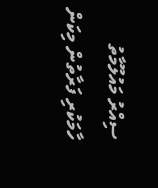ސިއްރު މައުލޫމާތު ހާމަކުރި ފަރާތުން މިކަން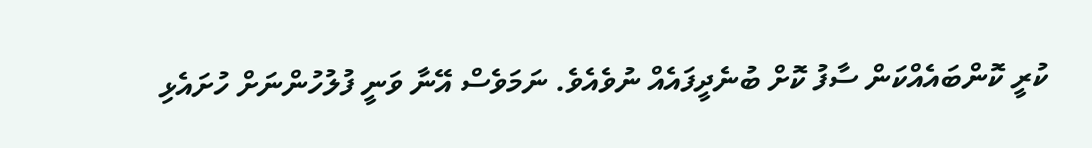ކުރީ ކޮންބައެއްކަން ސާފު ކޮށް ބުނެދީފައެއް ނުވެއެވެ. ނަމަވެސް އޭނާ ވަނީ ފުލުހުންނަށް ހުށައެޅި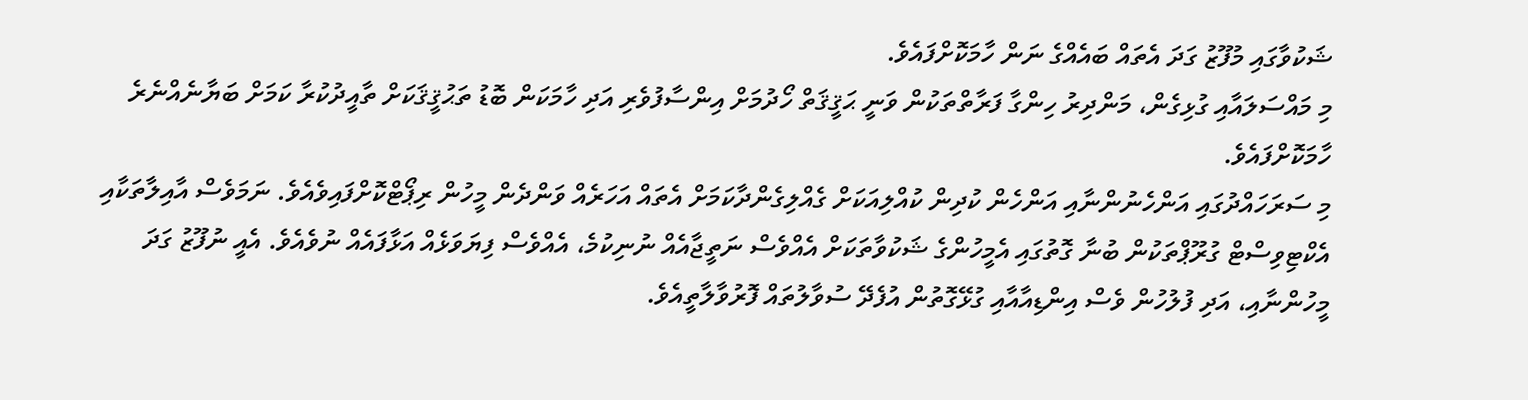ޝަކުވާގައި މުފޫޒު ގަދަ އެތައް ބައެއްގެ ނަން ހާމަކޮށްފައެވެ.
މި މައްސަލައާއި ގުޅިގެން، މަންދިރު ހިންގާ ފަރާތްތަކުން ވަނީ ޙަޤީޤަތް ހޯދުމަށް އިންސާފުވެރި އަދި ހާމަކަން ބޮޑު ތަޙުޤީޤަކަށް ތާއީދުކުރާ ކަމަށް ބަޔާނެއްނެރެ ހާމަކޮށްފައެވެ.
މި ސަރަހައްދުގައި އަންހެނުންނާއި އަންހެން ކުދިން ކުއްލިއަކަށް ގެއްލިގެންދާކަމަށް އެތައް އަހަރެއް ވަންދެން މީހުން ރިޕޯޓްކޮށްފައިވެއެވެ. ނަމަވެސް އާއިލާތަކާއި އެކްޓިވިސްޓް ގުރޫޕްތަކުން ބުނާ ގޮތުގައި އެމީހުންގެ ޝަކުވާތަކަށް އެއްވެސް ނަތީޖާއެއް ނުނިކުމެ، އެއްވެސް ފިޔަވަޅެއް އަޅާފައެއް ނުވެއެވެ. އެއީ ނުފޫޒު ގަދަ މީހުންނާއި، އަދި ފުލުހުން ވެސް އިންޑިއާއާއި ގުޅޭގޮތުން އުފެދޭ ސުވާލުތައް ފޮރުވާލާތީއެވެ.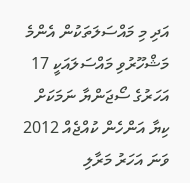އަދި މި މައްސަލަތަކުން އެންމެ މަޝްހޫރުވި މައްސަލައަކީ 17 އަހަރުގެ ސޯޖަންޔާ ނަމަކަށް ކިޔާ އަންހެން ކުއްޖެއް 2012 ވަނަ އަހަރު މަރާލި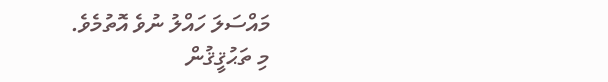މައްސަލަ ހައްލު ނުވެ އޮތުމެވެ.
މި ތަޙުޤީޤުން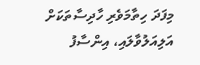މިފަދަ ހިތާމަވެރި ހާދިސާތަކަށް އަލިއަލުވާލައި، އިންސާފު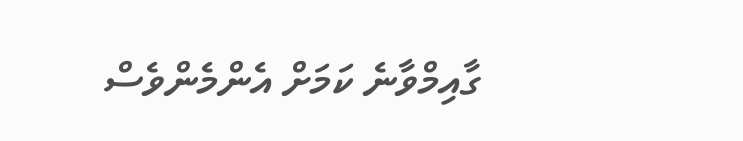ގާއިމްވާނެ ކަމަށް އެންމެންވެސް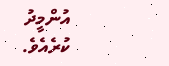އުންމީދު ކުރެއެވެ.